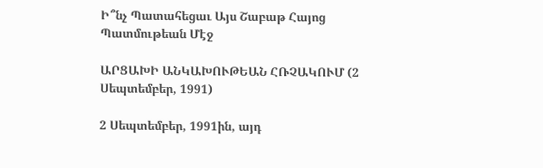Ի՞նչ Պատահեցաւ Այս Շաբաթ Հայոց Պատմութեան Մէջ

ԱՐՑԱԽԻ ԱՆԿԱԽՈՒԹԵԱՆ ՀՌՉԱԿՈՒՄ (2 Սեպտեմբեր, 1991)

2 Սեպտեմբեր, 1991ին, այդ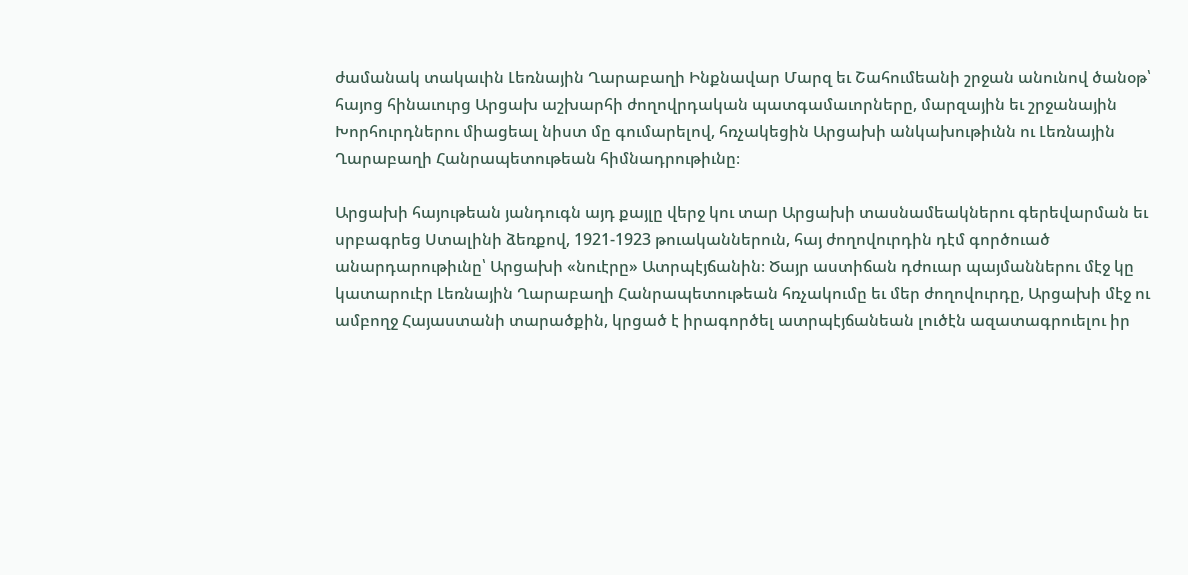ժամանակ տակաւին Լեռնային Ղարաբաղի Ինքնավար Մարզ եւ Շահումեանի շրջան անունով ծանօթ՝ հայոց հինաւուրց Արցախ աշխարհի ժողովրդական պատգամաւորները, մարզային եւ շրջանային Խորհուրդներու միացեալ նիստ մը գումարելով, հռչակեցին Արցախի անկախութիւնն ու Լեռնային Ղարաբաղի Հանրապետութեան հիմնադրութիւնը։

Արցախի հայութեան յանդուգն այդ քայլը վերջ կու տար Արցախի տասնամեակներու գերեվարման եւ սրբագրեց Ստալինի ձեռքով, 1921-1923 թուականներուն, հայ ժողովուրդին դէմ գործուած անարդարութիւնը՝ Արցախի «նուէրը» Ատրպէյճանին։ Ծայր աստիճան դժուար պայմաններու մէջ կը կատարուէր Լեռնային Ղարաբաղի Հանրապետութեան հռչակումը եւ մեր ժողովուրդը, Արցախի մէջ ու ամբողջ Հայաստանի տարածքին, կրցած է իրագործել ատրպէյճանեան լուծէն ազատագրուելու իր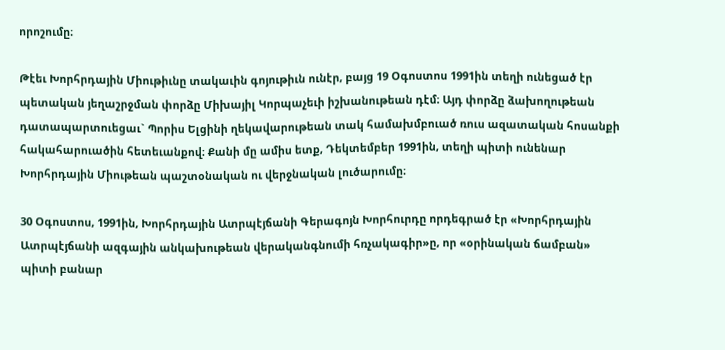որոշումը։

Թէեւ Խորհրդային Միութիւնը տակաւին գոյութիւն ունէր, բայց 19 Օգոստոս 1991ին տեղի ունեցած էր պետական յեղաշրջման փորձը Միխայիլ Կորպաչեւի իշխանութեան դէմ։ Այդ փորձը ձախողութեան դատապարտուեցաւ` Պորիս Ելցինի ղեկավարութեան տակ համախմբուած ռուս ազատական հոսանքի հակահարուածին հետեւանքով։ Քանի մը ամիս ետք, Դեկտեմբեր 1991ին, տեղի պիտի ունենար Խորհրդային Միութեան պաշտօնական ու վերջնական լուծարումը։

30 Օգոստոս, 1991ին, Խորհրդային Ատրպէյճանի Գերագոյն Խորհուրդը որդեգրած էր «Խորհրդային Ատրպէյճանի ազգային անկախութեան վերականգնումի հռչակագիր»ը, որ «օրինական ճամբան» պիտի բանար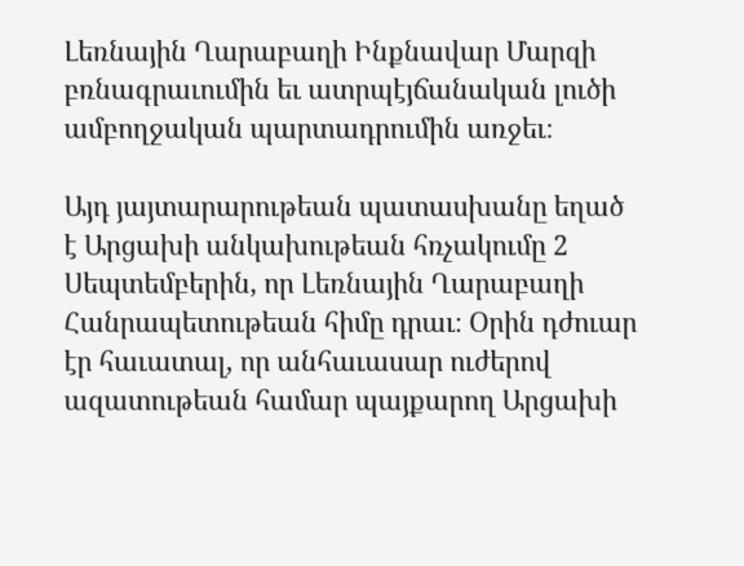Լեռնային Ղարաբաղի Ինքնավար Մարզի բռնագրաւումին եւ ատրպէյճանական լուծի ամբողջական պարտադրումին առջեւ։

Այդ յայտարարութեան պատասխանը եղած է Արցախի անկախութեան հռչակումը 2 Սեպտեմբերին, որ Լեռնային Ղարաբաղի Հանրապետութեան հիմը դրաւ։ Օրին դժուար էր հաւատալ, որ անհաւասար ուժերով ազատութեան համար պայքարող Արցախի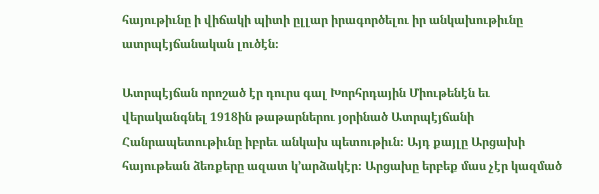հայութիւնը ի վիճակի պիտի ըլլար իրագործելու իր անկախութիւնը ատրպէյճանական լուծէն։

Ատրպէյճան որոշած էր դուրս գալ Խորհրդային Միութենէն եւ վերականգնել 1918ին թաթարներու յօրինած Ատրպէյճանի Հանրապետութիւնը իբրեւ անկախ պետութիւն։ Այդ քայլը Արցախի հայութեան ձեռքերը ազատ կ՚արձակէր։ Արցախը երբեք մաս չէր կազմած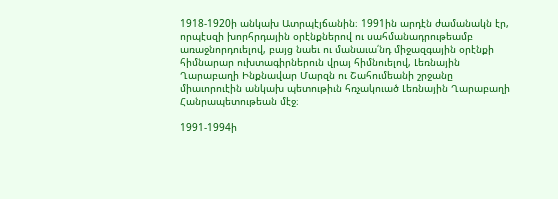1918-1920ի անկախ Ատրպէյճանին։ 1991ին արդէն ժամանակն էր, որպէսզի խորհրդային օրէնքներով ու սահմանադրութեամբ առաջնորդուելով, բայց նաեւ ու մանաւա՛նդ միջազգային օրէնքի հիմնարար ուխտագիրներուն վրայ հիմնուելով, Լեռնային Ղարաբաղի Ինքնավար Մարզն ու Շահումեանի շրջանը միաւորուէին անկախ պետութիւն հռչակուած Լեռնային Ղարաբաղի Հանրապետութեան մէջ։

1991-1994ի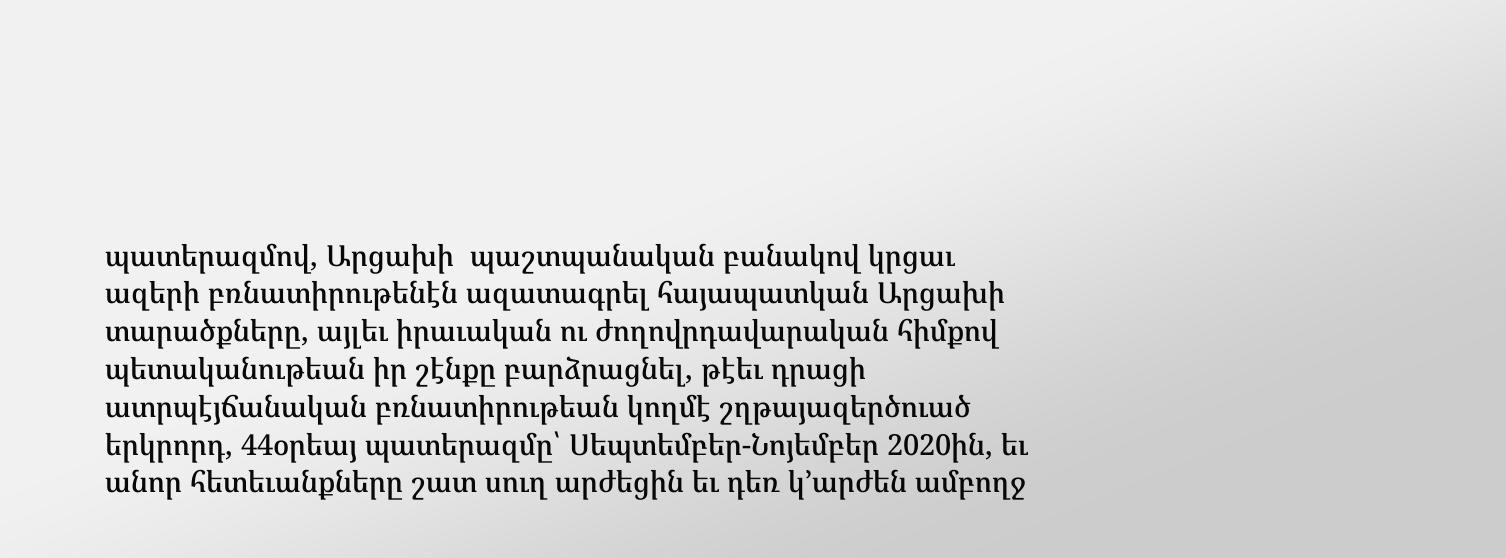պատերազմով, Արցախի  պաշտպանական բանակով կրցաւ ազերի բռնատիրութենէն ազատագրել հայապատկան Արցախի տարածքները, այլեւ իրաւական ու ժողովրդավարական հիմքով պետականութեան իր շէնքը բարձրացնել, թէեւ դրացի ատրպէյճանական բռնատիրութեան կողմէ շղթայազերծուած երկրորդ, 44օրեայ պատերազմը՝ Սեպտեմբեր-Նոյեմբեր 2020ին, եւ անոր հետեւանքները շատ սուղ արժեցին եւ դեռ կ՚արժեն ամբողջ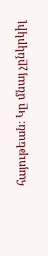հայութեան։ Կը մնայ չընկրկիլ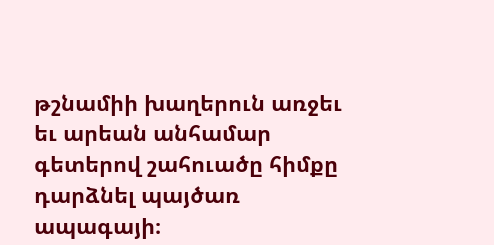թշնամիի խաղերուն առջեւ եւ արեան անհամար գետերով շահուածը հիմքը դարձնել պայծառ ապագայի։